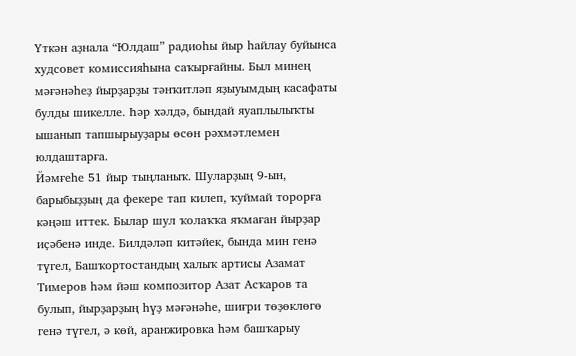Үткән аҙнала “Юлдаш” радиоһы йыр һайлау буйынса худсовет комиссияһына саҡырғайны. Был минең мәғәнәһеҙ йырҙарҙы тәнҡитләп яҙыуымдың касафаты булды шикелле. Һәр хәлдә, бындай яуаплылыҡты ышанып тапшырыуҙары өсөн рәхмәтлемен юлдаштарға.
Йәмғеһе 51 йыр тыңланыҡ. Шуларҙың 9-ын, барыбыҙҙың да фекере тап килеп, ҡуймай торорға кәңәш иттек. Былар шул ҡолаҡҡа яҡмаған йырҙар иҫәбенә инде. Билдәләп китәйек, бында мин генә түгел, Башҡортостандың халыҡ артисы Азамат Тимеров һәм йәш композитор Азат Асҡаров та булып, йырҙарҙың һүҙ мәғәнәһе, шиғри төҙөклөгө генә түгел, ә көй, аранжировка һәм башҡарыу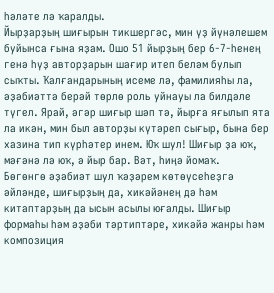һәләте лә ҡаралды.
Йырҙарҙың шиғырын тикшергәс, мин үҙ йүнәлешем буйынса ғына яҙам. Ошо 51 йырҙың бер 6-7-һенең генә һүҙ авторҙарын шағир итеп беләм булып сыҡты. Ҡалғандарының исеме лә, фамилияһы ла, әҙәбиәттә берәй төрлө роль уйнауы ла билдәле түгел. Ярай, әгәр шиғыр шәп тә, йырға яғылып ята ла икән, мин был авторҙы күтәреп сығыр, бына бер хазина тип күрһәтер инем. Юҡ шул! Шиғыр ҙа юҡ, мәғәнә лә юҡ, ә йыр бар. Вәт, һиңә йомаҡ.
Бөгөнгө әҙәбиәт шул ҡәҙәрем көтөүсеһеҙгә әйләнде, шиғырҙың да, хикәйәнең дә һәм китаптарҙың да ысын асылы юғалды. Шиғыр формаһы һәм әҙәби тәртиптәре, хикәйә жанры һәм композиция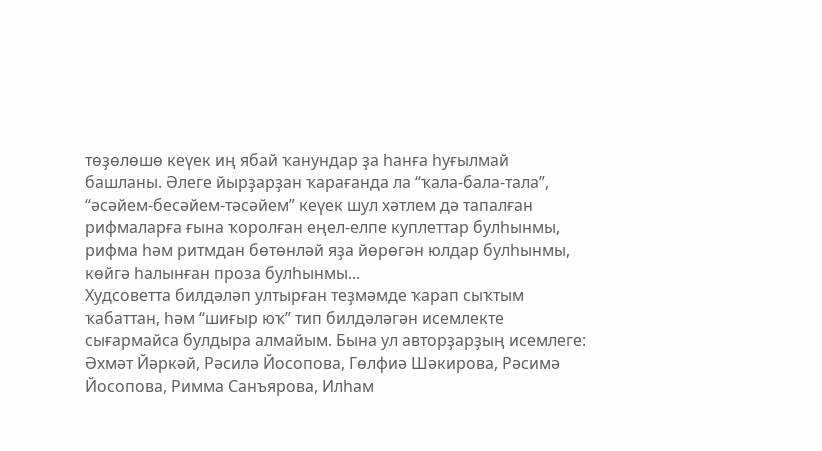төҙөлөшө кеүек иң ябай ҡанундар ҙа һанға һуғылмай башланы. Әлеге йырҙарҙан ҡарағанда ла “ҡала-бала-тала”, “әсәйем-бесәйем-тәсәйем” кеүек шул хәтлем дә тапалған рифмаларға ғына ҡоролған еңел-елпе куплеттар булһынмы, рифма һәм ритмдан бөтөнләй яҙа йөрөгән юлдар булһынмы, көйгә һалынған проза булһынмы...
Худсоветта билдәләп ултырған теҙмәмде ҡарап сыҡтым ҡабаттан, һәм “шиғыр юҡ” тип билдәләгән исемлекте сығармайса булдыра алмайым. Бына ул авторҙарҙың исемлеге: Әхмәт Йәркәй, Рәсилә Йосопова, Гөлфиә Шәкирова, Рәсимә Йосопова, Римма Санъярова, Илһам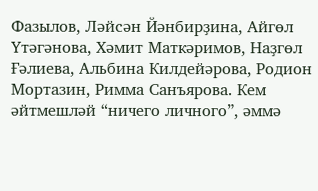Фазылов, Ләйсән Йәнбирҙина, Айгөл Үтәгәнова, Хәмит Маткәримов, Наҙгөл Ғәлиева, Альбина Килдейәрова, Родион Мортазин, Римма Санъярова. Кем әйтмешләй “ничего личного”, әммә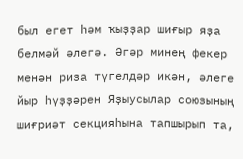был егет һәм ҡыҙҙар шиғыр яҙа белмәй әлегә. Әгәр минең фекер менән риза түгелдәр икән, әлеге йыр һүҙҙәрен Яҙыусылар союзының шиғриәт секцияһына тапшырып та,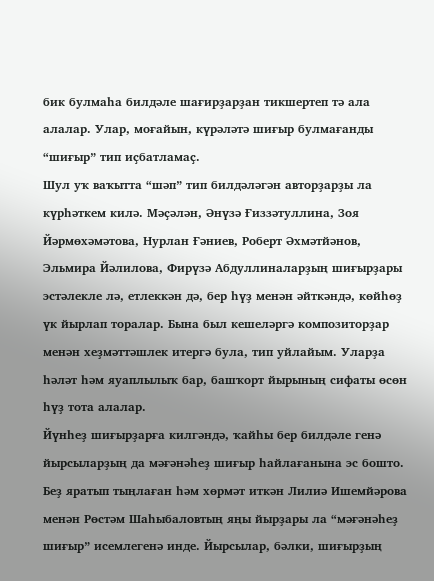бик булмаһа билдәле шағирҙарҙан тикшертеп тә ала алалар. Улар, моғайын, күрәләтә шиғыр булмағанды “шиғыр” тип иҫбатламаҫ.
Шул уҡ ваҡытта “шәп” тип билдәләгән авторҙарҙы ла күрһәткем килә. Мәҫәлән, Әнүзә Ғиззәтуллина, Зоя Йәрмөхәмәтова, Нурлан Ғәниев, Роберт Әхмәтйәнов, Эльмира Йәлилова, Фирүзә Абдуллиналарҙың шиғырҙары эстәлекле лә, етлеккән дә, бер һүҙ менән әйткәндә, көйһөҙ үк йырлап торалар. Бына был кешеләргә композиторҙар менән хеҙмәттәшлек итергә була, тип уйлайым. Уларҙа һәләт һәм яуаплылыҡ бар, башҡорт йырының сифаты өсөн һүҙ тота алалар.
Йүнһеҙ шиғырҙарға килгәндә, ҡайһы бер билдәле генә йырсыларҙың да мәғәнәһеҙ шиғыр һайлағанына эс бошто. Беҙ яратып тыңлаған һәм хөрмәт иткән Лилиә Ишемйәрова менән Рөстәм Шаһыбаловтың яңы йырҙары ла “мәғәнәһеҙ шиғыр” исемлегенә инде. Йырсылар, бәлки, шиғырҙың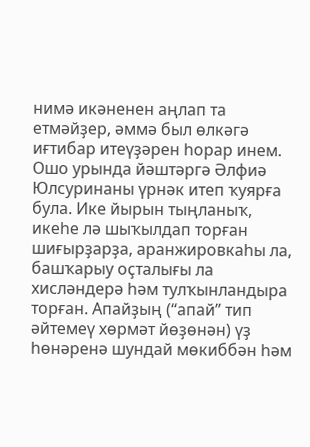нимә икәненен аңлап та етмәйҙер, әммә был өлкәгә иғтибар итеүҙәрен һорар инем. Ошо урында йәштәргә Әлфиә Юлсуринаны үрнәк итеп ҡуярға була. Ике йырын тыңланыҡ, икеһе лә шыҡылдап торған шиғырҙарҙа, аранжировкаһы ла, башҡарыу оҫталығы ла хисләндерә һәм тулҡынландыра торған. Апайҙың (“апай” тип әйтемеү хөрмәт йөҙөнән) үҙ һөнәренә шундай мөкиббән һәм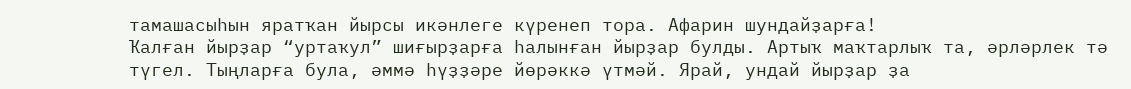тамашасыһын яратҡан йырсы икәнлеге күренеп тора. Афарин шундайҙарға!
Ҡалған йырҙар “уртаҡул” шиғырҙарға һалынған йырҙар булды. Артыҡ маҡтарлыҡ та, әрләрлек тә түгел. Тыңларға була, әммә һүҙҙәре йөрәккә үтмәй. Ярай, ундай йырҙар ҙа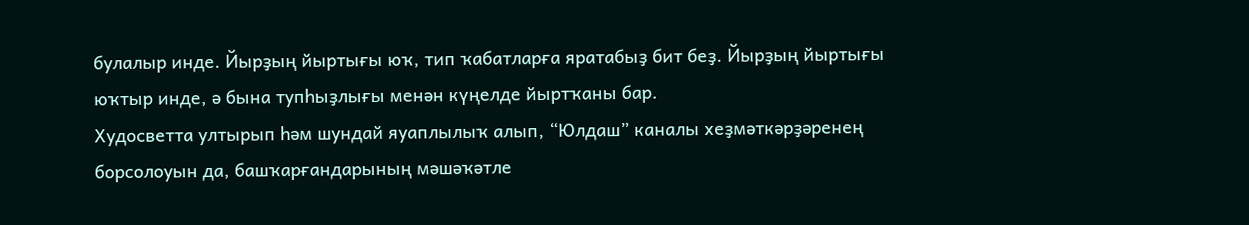булалыр инде. Йырҙың йыртығы юҡ, тип ҡабатларға яратабыҙ бит беҙ. Йырҙың йыртығы юҡтыр инде, ә бына тупһыҙлығы менән күңелде йыртҡаны бар.
Худосветта ултырып һәм шундай яуаплылыҡ алып, “Юлдаш” каналы хеҙмәткәрҙәренең борсолоуын да, башҡарғандарының мәшәҡәтле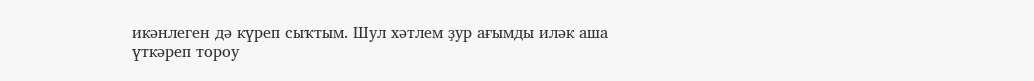икәнлеген дә күреп сыҡтым. Шул хәтлем ҙур ағымды иләк аша үткәреп тороу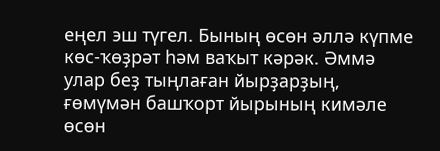еңел эш түгел. Бының өсөн әллә күпме көс-ҡөҙрәт һәм ваҡыт кәрәк. Әммә улар беҙ тыңлаған йырҙарҙың, ғөмүмән башҡорт йырының кимәле өсөн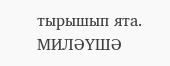тырышып ята.
МИЛӘҮШӘ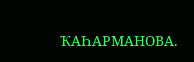ҠАҺАРМАНОВА.